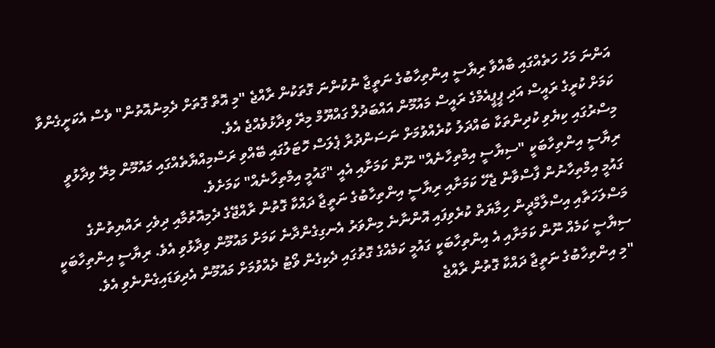އަންނަ މަހު ހަތެއްގައި ބާއްވާ ރިޔާސީ އިންތިހާބުގެ ނަތީޖާ ނުކުންނަ ގޮތަކުން ރާއްޖެ "މި އޮތް ގޮތަށް ދެމިނުއޮތުން" ވެސް އެކަށީގެންވާ ކަމަށް ކުރީގެ ރައީސް އަދި ޕީޕީއެމްގެ ރައީސް މައުމޫން އައްބަދުލް ގައްޔޫމް މިރޭ ވިދާޅުވެއްޖެ އެވެ.
މިސްރުގައި ކިޔެވި ކުދިންތަކާ ބައްދަލު ކުރެއްވުމަށް ނަސަންދުރާ ޕެލަސް ހޮޓަލުގައި ބޭއްވި ރަސްމިއްޔާތެއްގައި މައުމޫން މިރޭ ވިދާޅުވީ ރިޔާސީ އިންތިހާބަކީ "ސިޔާސީ އިމްތިހާނެއް" ނޫން ކަމަށާއި އެއީ "ގައުމީ އިމްތިހާނެއް" ކަމަށެވެ.
ގައުމީ އިމްތިހާނުން ފާސްވާން ޖެހޭ ކަމަށާއި ރިޔާސީ އިންތިހާބުގެ ނަތީޖާ ދައްކާ ގޮތުން ރާއްޖޭގެ ދެމިއޮތުމާއި ދިވެހި ރައްޔިތުންގެ މަސްލަހަތާއި އިސްލާމްދީން ހިމާޔަތް ކުރެވިފައި އޮންނާނެ މިންވަރު އެނގިގެންދާނެ ކަމަށް މައުމޫން ވިދާޅުވި އެވެ. ރިޔާސީ އިންތިހާބަކީ ސިޔާސީ ކަމެއް ނޫން ކަމަށާއި އެ އިންތިހާބަކީ ގައުމީ ކަމެއްގެ ގޮތުގައި ދެކިގެން ވޯޓު ދެއްވުމަށް މައުމޫން އެދިވަޑައިގެންނެވި އެވެ.
"މި އިންތިހާބުގެ ނަތީޖާ ދައްކާ ގޮތުން ރާއްޖެ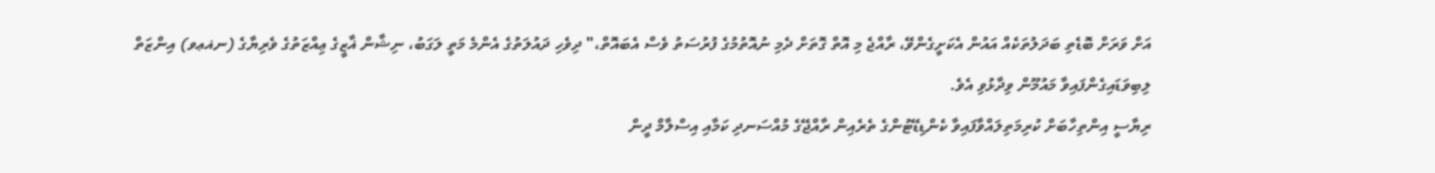އަށް ވަރަށް ބޮޑެތި ބަދަލުތަކެއް އައުން އެކަށީގެންވޭ، ރާއްޖެ މި އޮތް ގޮތަށް ދެމި ނުއޮތުމުގެ ފުރުސަތު ވެސް އެބައޮތް،" ދިވެހި ދައުލަތުގެ އެންމެ މަތީ ލަގަބު، ނިޝާން ޣާޒީގެ ޢިއްޒަތުގެ ވެރިޔާގެ (ނޣޢވ) އިންޒަތް ލިބިވަޑައިގެންފައިވާ މައުމޫން ވިދާޅުވި އެވެ.
ރިޔާސީ އިންތިހާބަށް ކުރިމަތިލައްވާފައިވާ ކެންޑިޑޭޓުންގެ ތެރެއިން ރާއްޖޭގެ މުއްސަނދި ކަމާއި އިސްލާމް ދީން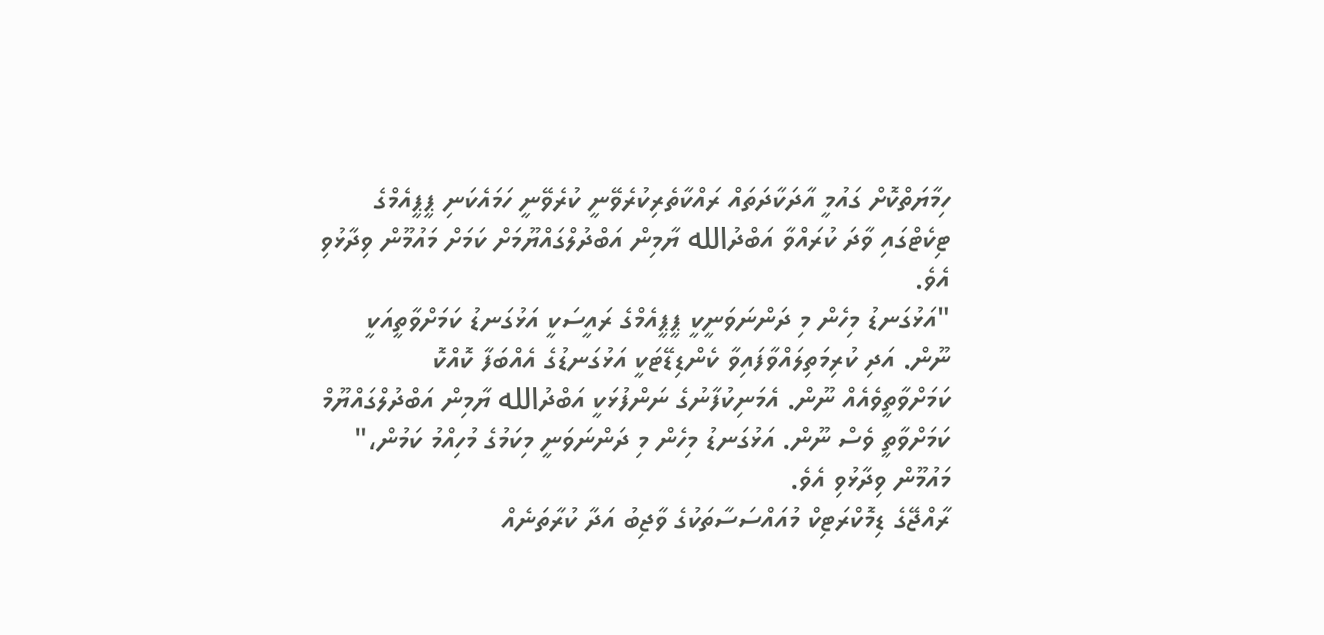ހިމާޔަތްކޮށް ގައުމީ އާދަކާދަތައް ރައްކާތެރިކުރެވޭނީ ކުރެވޭނީ ހަމައެކަނި ޕީޕީއެމްގެ ޓިކެޓްގައި ވާދަ ކުރައްވާ އަބްދުالله ޔާމިން އަބްދުލްގައްޔޫމަށް ކަމަށް މައުމޫން ވިދާޅުވި އެވެ.
"އަޅުގަނޑު މިހެން މި ދަންނަވަނީކީ ޕީޕީއެމްގެ ރައީސަކީ އަޅުގަނޑު ކަމަށްވާތީއަކީ ނޫން. އަދި ކުރިމަތިލައްވާފައިވާ ކެންޑިޑޭޓަކީ އަޅުގަނޑުގެ އެއްބަފާ ކޮއްކޮ ކަމަށްވާތީވެއެއް ނޫން. އެމަނިކުފާނުގެ ނަންފުޅަކީ އަބްދުالله ޔާމިން އަބްދުލްގައްޔޫމް ކަމަށްވާތީ ވެސް ނޫން. އަޅުގަނޑު މިހެން މި ދަންނަވަނީ މިކަމުގެ މުހިއްމު ކަމުން،" މައުމޫން ވިދާޅުވި އެވެ.
ރާއްޖޭގެ ޑިމޮކްރަޓިކް މުއައްސަސާތަކުގެ ވާޖިބު އަދާ ކުރާތަނެއް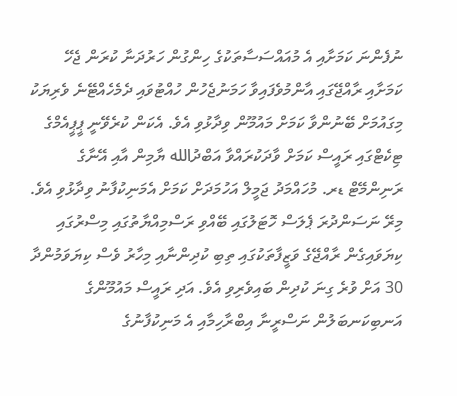ނުފެންނަ ކަމަށާއި އެ މުއައްސަސާތަކުގެ ހިންގުން ހަރުދަނާ ކުރަން ޖެހޭ ކަމަށާއި ރާއްޖޭގައި އާންމުވެފައިވާ ހަމަނުޖެހުން ހުއްޓުވައި ދެމެހެއްޓޭނެ ވެރިޔަކު މިގައުމަށް ބޭނުންވާ ކަމަށް މައުމޫން ވިދާޅުވި އެވެ. އެކަން ކުރެވޭނީ ޕީޕީއެމްގެ ޓިކެޓްގައި ރައީސް ކަމަށް ވާދަކުރައްވާ އަބްދުالله ޔާމިން އާއި އޭނާގެ ރަނިންމޭޓް ޑރ. މުހައްމަދު ޖަމީލް އަހުމަދަށް ކަމަށް އެމަނިކުފާނު ވިދާޅުވި އެވެ.
މިރޭ ނަސަންދުރަ ޕެލަސް ހޮޓަލުގައި ބޭއްވި ރަސްމިއްޔާތުގައި މިސްރުގައި ކިޔަވައިގެން ރާއްޖޭގެ ވަޒީފާތަކުގައި ތިބި ކުދިންނާއި މިހާރު ވެސް ކިޔަވަމުންދާ 30 އަށް ވުރެ ގިނަ ކުދިން ބައިވެރިވި އެވެ. އަދި ރައީސް މައުމޫންގެ އަނބިކަނބަލުން ނަސްރީނާ އިބްރާހިމާއި އެ މަނިކުފާނުގެ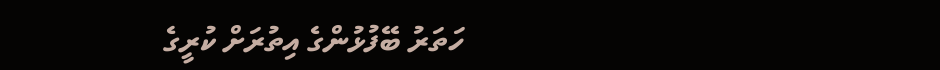ހަތަރު ބޭފުޅުންގެ އިތުރަށް ކުރީގެ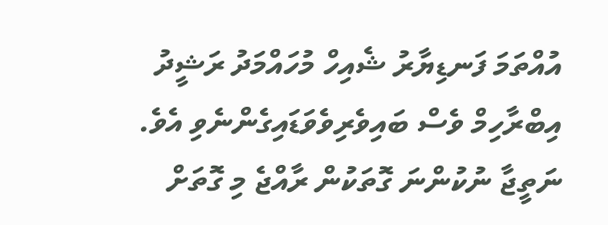އުއްތަމަ ފަނޑިޔާރު ޝެއިހް މުހައްމަދު ރަޝީދު އިބްރާހިމް ވެސް ބައިވެރިވެވަޑައިގެންނެވި އެވެ.
ނަތީޖާ ނުކުންނަ ގޮތަކުން ރާއްޖެ މި ގޮތަށް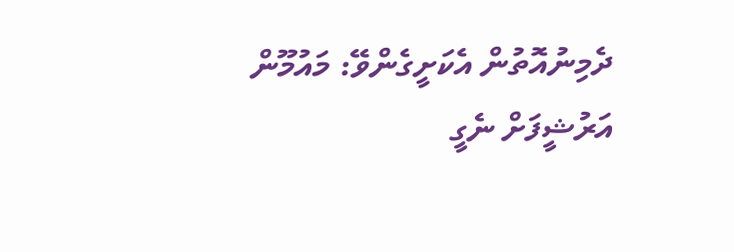ދެމިނުއޮތުން އެކަށީގެންވޭ: މައުމޫން
އަރުޝީފަށް ނެގީ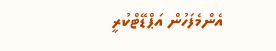އެންމެފަހުން އަޕްޑޭޓްކުރީ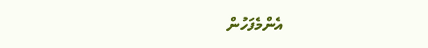އެންމެފަހުން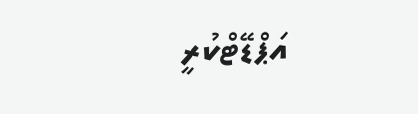އަޕްޑޭޓްކުރީ